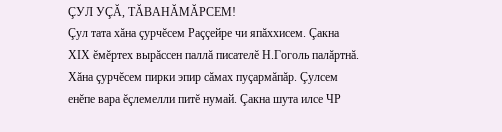ÇУЛ УÇĂ, ТĂВАНĂМĂРСЕМ!
Çул тата хăна çурчĕсем Раççейре чи япăххисем. Çакна ХIХ ĕмĕртех вырăссен паллă писателĕ Н.Гоголь палăртнă. Хăна çурчĕсем пирки эпир сăмах пуçармăпăр. Çулсем енĕпе вара ĕçлемелли питĕ нумай. Çакна шута илсе ЧР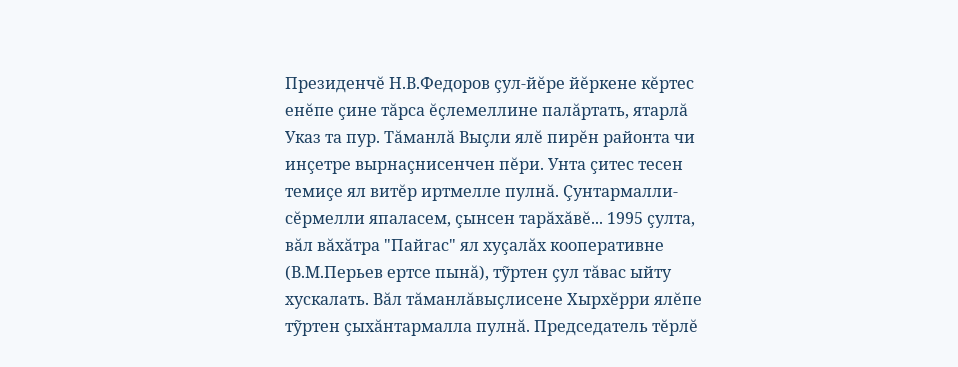Президенчĕ Н.В.Федоров çул-йĕре йĕркене кĕртес енĕпе çине тăрса ĕçлемеллине палăртать, ятарлă Указ та пур. Тăманлă Выçли ялĕ пирĕн районта чи инçетре вырнаçнисенчен пĕри. Унта çитес тесен темиçе ял витĕр иртмелле пулнă. Çунтармалли-сĕрмелли япаласем, çынсен тарăхăвĕ... 1995 çулта, вăл вăхăтра "Пайгас" ял хуçалăх кооперативне (В.М.Перьев ертсе пынă), тỹртен çул тăвас ыйту хускалать. Вăл тăманлăвыçлисене Хырхĕрри ялĕпе тỹртен çыхăнтармалла пулнă. Председатель тĕрлĕ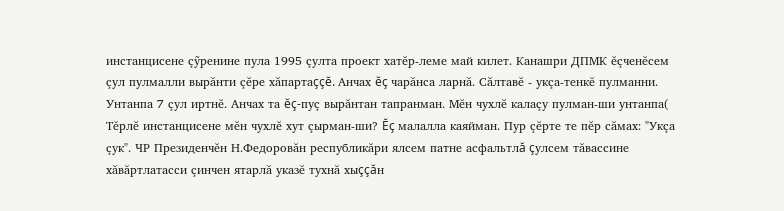инстанцисене çỹренине пула 1995 çулта проект хатĕр-леме май килет. Канашри ДПМК ĕçченĕсем çул пулмалли вырăнти çĕре хăпартаççĕ. Анчах ĕç чарăнса ларнă. Сăлтавĕ - укçа-тенкĕ пулманни. Унтанпа 7 çул иртнĕ. Анчах та ĕç-пуç вырăнтан тапранман. Мĕн чухлĕ калаçу пулман-ши унтанпа( Тĕрлĕ инстанцисене мĕн чухлĕ хут çырман-ши? Ĕç малалла каяйман. Пур çĕрте те пĕр сăмах: "Укçа çук". ЧР Президенчĕн Н.Федоровăн республикăри ялсем патне асфальтлă çулсем тăвассине хăвăртлатасси çинчен ятарлă указĕ тухнă хыççăн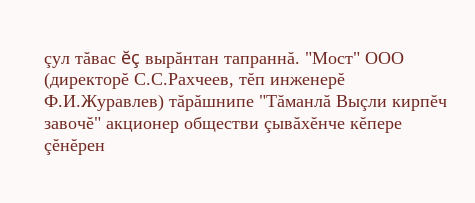çул тăвас ĕç вырăнтан тапраннă. "Мост" ООО (директорĕ С.С.Рахчеев, тĕп инженерĕ Ф.И.Журавлев) тăрăшнипе "Тăманлă Выçли кирпĕч завочĕ" акционер обществи çывăхĕнче кĕпере çĕнĕрен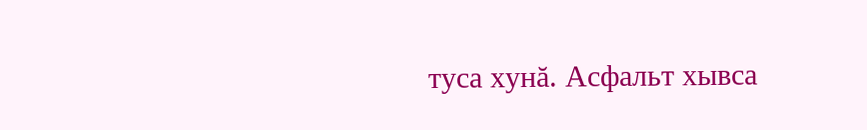туса хунă. Асфальт хывса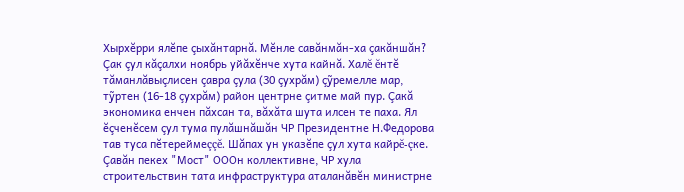Хырхĕрри ялĕпе çыхăнтарнă. Мĕнле савăнмăн-ха çакăншăн? Çак çул кăçалхи ноябрь уйăхĕнче хута кайнă. Халĕ ĕнтĕ тăманлăвыçлисен çавра çула (30 çухрăм) çỹремелле мар, тỹртен (16-18 çухрăм) район центрне çитме май пур. Çакă экономика енчен пăхсан та, вăхăта шута илсен те паха. Ял ĕçченĕсем çул тума пулăшнăшăн ЧР Президентне Н.Федорова тав туса пĕтереймеççĕ. Шăпах ун указĕпе çул хута кайрĕ-çке. Çавăн пекех "Мост" ОООн коллективне, ЧР хула строительствин тата инфраструктура аталанăвĕн министрне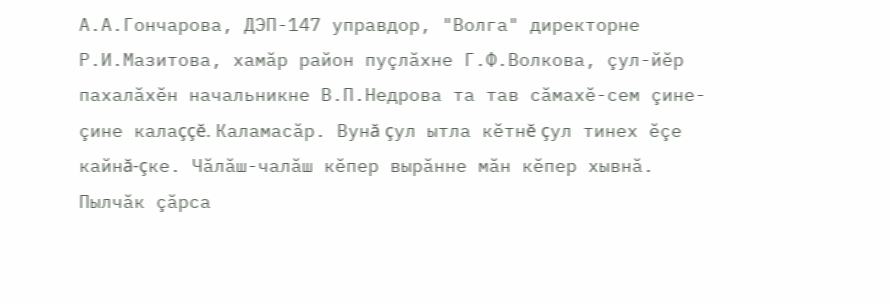А.А.Гончарова, ДЭП-147 управдор, "Волга" директорне Р.И.Мазитова, хамăр район пуçлăхне Г.Ф.Волкова, çул-йĕр пахалăхĕн начальникне В.П.Недрова та тав сăмахĕ-сем çине-çине калаççĕ. Каламасăр. Вунă çул ытла кĕтнĕ çул тинех ĕçе кайнă-çке. Чăлăш-чалăш кĕпер вырăнне мăн кĕпер хывнă. Пылчăк çăрса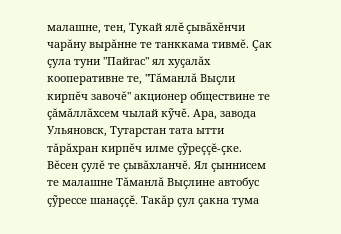малашне, тен, Тукай ялĕ çывăхĕнчи чарăну вырăнне те танккама тивмĕ. Çак çула туни "Пайгас" ял хуçалăх кооперативне те, "Тăманлă Выçли кирпĕч завочĕ" акционер обществине те çăмăллăхсем чылай кỹчĕ. Ара, завода Ульяновск, Тутарстан тата ытти тăрăхран кирпĕч илме çỹреççĕ-çке. Вĕсен çулĕ те çывăхланчĕ. Ял çыннисем те малашне Тăманлă Выçлине автобус çỹрессе шанаççĕ. Такăр çул çакна тума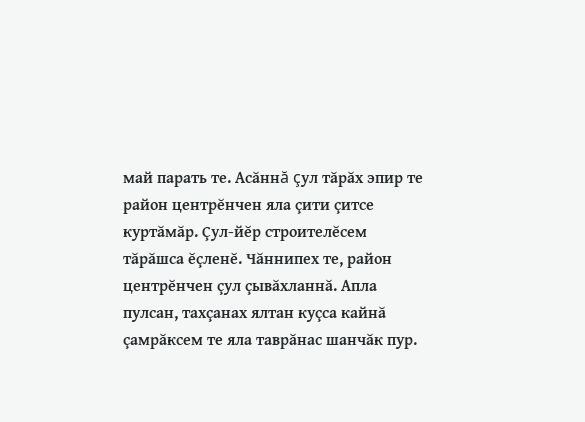май парать те. Асăннă çул тăрăх эпир те район центрĕнчен яла çити çитсе куртăмăр. Çул-йĕр строителĕсем тăрăшса ĕçленĕ. Чăннипех те, район центрĕнчен çул çывăхланнă. Апла пулсан, тахçанах ялтан куçса кайнă çамрăксем те яла таврăнас шанчăк пур.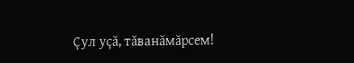Çул уçă, тăванăмăрсем!